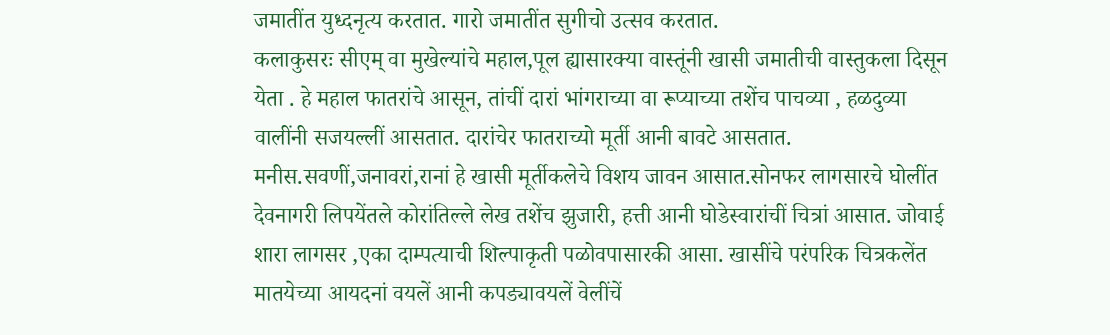जमातींत युध्दनृत्य करतात. गारो जमातींत सुगीचो उत्सव करतात.
कलाकुसरः सीएम् वा मुखेल्यांचे महाल,पूल ह्यासारक्या वास्तूंनी खासी जमातीची वास्तुकला दिसून येता . हे महाल फातरांचे आसून, तांचीं दारां भांगराच्या वा रूप्याच्या तशेंच पाचव्या , हळदुव्या वालींनी सजयल्लीं आसतात. दारांचेर फातराच्यो मूर्ती आनी बावटे आसतात. मनीस.सवणीं,जनावरां,रानां हे खासी मूर्तीकलेचे विशय जावन आसात.सोनफर लागसारचे घोलींत देवनागरी लिपयेंतले कोरांतिल्ले लेख तशेंच झुजारी, हत्ती आनी घोडेस्वारांचीं चित्रां आसात. जोवाई शारा लागसर ,एका दाम्पत्याची शिल्पाकृती पळोवपासारकी आसा. खासींचे परंपरिक चित्रकलेंत मातयेच्या आयदनां वयलें आनी कपड्यावयलें वेलींचें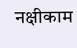नक्षीकाम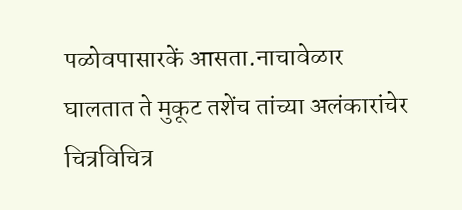पळोवपासारकें आसता.नाचावेळार घालतात ते मुकूट तशेंच तांच्या अलंकारांचेर चित्रविचित्र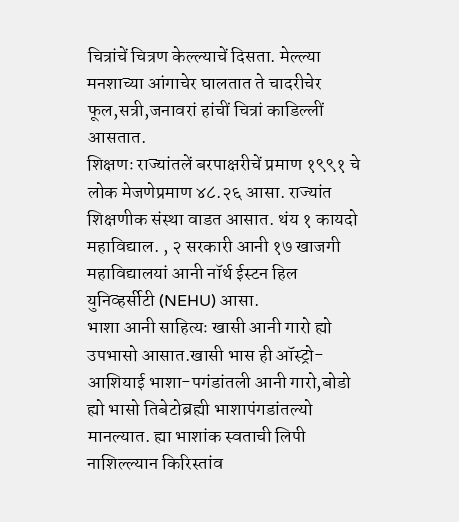चित्रांचें चित्रण केल्ल्याचें दिसता. मेल्ल्या मनशाच्या आंगाचेर घालतात ते चादरीचेर फूल,सत्री,जनावरां हांचीं चित्रां काडिल्लीं आसतात.
शिक्षणः राज्यांतलें बरपाक्षरीचें प्रमाण १९९१ चे लोक मेजणेप्रमाण ४८.२६ आसा. राज्यांत शिक्षणीक संस्था वाडत आसात. थंय १ कायदो महाविद्याल. , २ सरकारी आनी १७ खाजगी महाविद्यालयां आनी नॉर्थ ईस्टन हिल युनिव्हर्सीटी (NEHU) आसा.
भाशा आनी साहित्यः खासी आनी गारो ह्यो उपभासो आसात.खासी भास ही ऑस्ट्रो-आशियाई भाशा-पगंडांतली आनी गारो,बोडो ह्यो भासो तिबेटोब्रह्यी भाशापंगडांतल्यो मानल्यात. ह्या भाशांक स्वताची लिपी नाशिल्ल्यान किरिस्तांव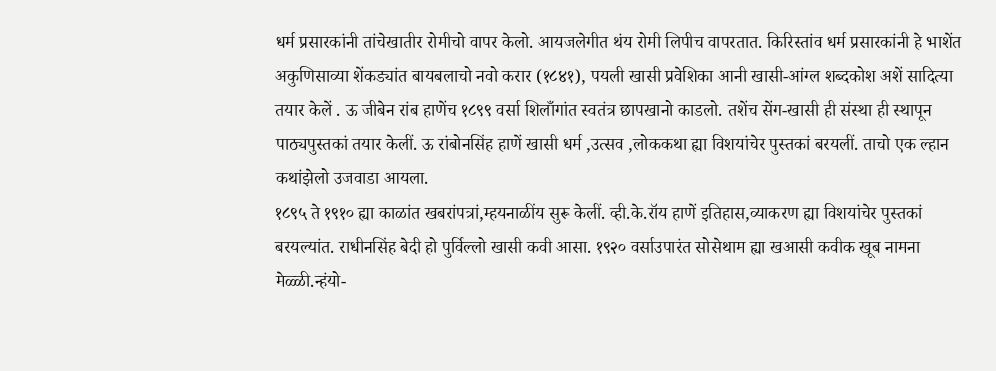धर्म प्रसारकांनी तांचेखातीर रोमीचो वापर केलो. आयजलेगीत थंय रोमी लिपीच वापरतात. किरिस्तांव धर्म प्रसारकांनी हे भाशेंत अकुणिसाव्या शेंकड्यांत बायबलाचो नवो करार (१८४१), पयली खासी प्रवेशिका आनी खासी-आंग्ल शब्दकोश अशें सादित्या तयार केलें . ऊ जीबेन रांब हाणेंच १८९९ वर्सा शिलाँगांत स्वतंत्र छापखानो काडलो. तशेंच सेंग-खासी ही संस्था ही स्थापून पाठ्यपुस्तकां तयार केलीं. ऊ रांबोनसिंह हाणें खासी धर्म ,उत्सव ,लोककथा ह्या विशयांचेर पुस्तकां बरयलीं. ताचो एक ल्हान कथांझेलो उजवाडा आयला.
१८९५ ते १९१० ह्या काळांत खबरांपत्रां,म्हयनाळींय सुरू केलीं. व्ही.के.रॉय हाणें इतिहास,व्याकरण ह्या विशयांचेर पुस्तकां बरयल्यांत. राधीनसिंह बेदी हो पुर्विल्लो खासी कवी आसा. १९२० वर्साउपारंत सोसेथाम ह्या खआसी कवीक खूब नामना मेळ्ळी.न्हंयो-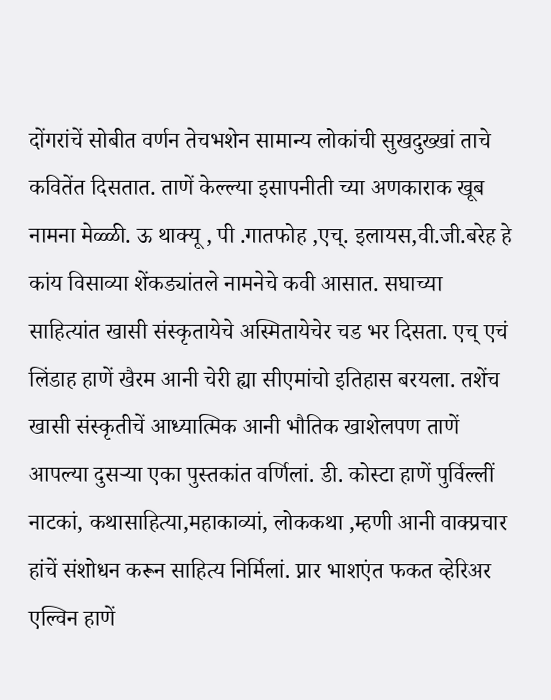दोंगरांचें सोबीत वर्णन तेचभशेन सामान्य लोकांची सुखदुख्खां ताचे कवितेंत दिसतात. ताणें केल्ल्या इसापनीती च्या अणकाराक खूब नामना मेळ्ळी. ऊ थाक्यू , पी .गातफोह ,एच्. इलायस,वी.जी.बरेह हे कांय विसाव्या शेंकड्यांतले नामनेचे कवी आसात. सघाच्या साहित्यांत खासी संस्कृतायेचे अस्मितायेचेर चड भर दिसता. एच् एचं लिंडाह हाणें खैरम आनी चेरी ह्या सीएमांचो इतिहास बरयला. तशेंच खासी संस्कृतीचें आध्यात्मिक आनी भौतिक खाशेलपण ताणें आपल्या दुसऱ्या एका पुस्तकांत वर्णिलां. डी. कोस्टा हाणें पुर्विल्लीं नाटकां, कथासाहित्या,महाकाव्यां, लोककथा ,म्हणी आनी वाक्प्रचार हांचें संशोधन करून साहित्य निर्मिलां. प्नार भाशएंत फकत व्हेरिअर एल्विन हाणें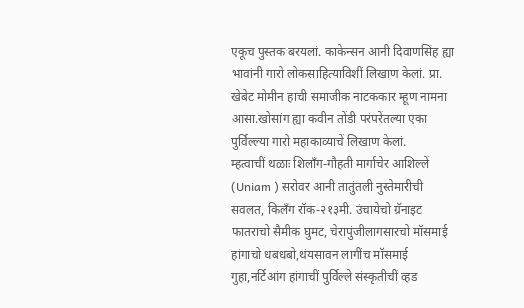एकूच पुस्तक बरयलां. काकेन्सन आनी दिवाणसिंह ह्या भावांनी गारो लोकसाहित्याविशीं लिखाण केलां. प्रा. खेबेट मोमीन हाची समाजीक नाटककार म्हूण नामना आसा.खोसांग ह्या कवीन तोंडी परंपरेंतल्या एका पुर्विल्ल्या गारो महाकाव्याचें लिखाण केलां.
म्हत्वाचीं थळाः शिलाँग-गौहती मार्गाचेर आशिल्लें (Uniam ) सरोवर आनी तातुंतली नुस्तेमारीची सवलत, किलँग रॉक-२१३मी. उंचायेचो ग्रॅनाइट फातराचो सैमीक घुमट, चेरापुंजीलागसारचो मॉसमाई हांगाचो धबधबो,थंयसावन लागींच मॉसमाई गुहा,नर्टिआंग हांगाचीं पुर्विल्ले संस्कृतीचीं व्हड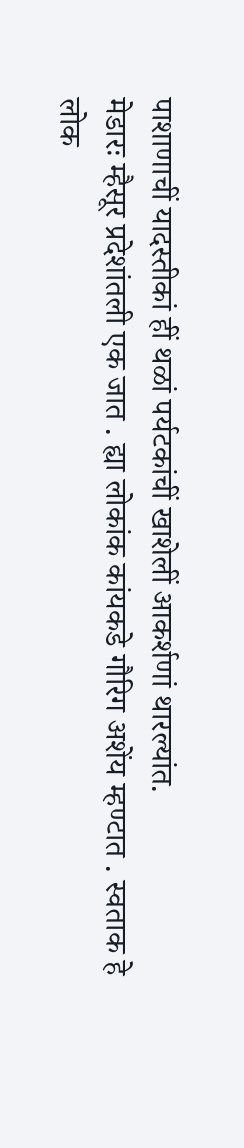पाशाणाचीं यादस्तीकां हीं थळां पर्यटकांचीं खाशेलीं आकर्शणां थारल्यांत.
मेडारः म्हैसूर प्रदेशांतली एक जात . ह्या लोकांक कांयकडे गौरिग अशेंय म्हण्टात . स्वताक हे लोक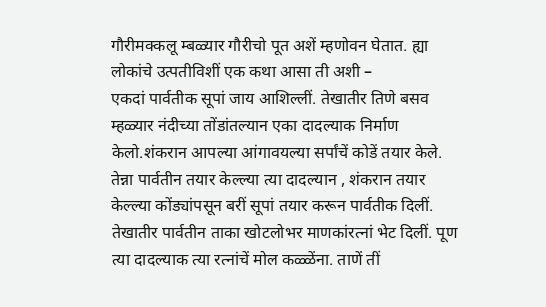गौरीमक्कलू म्बळ्यार गौरीचो पूत अशें म्हणोवन घेतात. ह्या लोकांचे उत्पतीविशीं एक कथा आसा ती अशी –
एकदां पार्वतीक सूपां जाय आशिल्लीं. तेखातीर तिणे बसव म्हळ्यार नंदीच्या तोंडांतल्यान एका दादल्याक निर्माण केलो.शंकरान आपल्या आंगावयल्या सर्पांचें कोडें तयार केले. तेन्ना पार्वतीन तयार केल्ल्या त्या दादल्यान , शंकरान तयार केल्ल्या कोंड्यांपसून बरीं सूपां तयार करून पार्वतीक दिलीं. तेखातीर पार्वतीन ताका खोटलोभर माणकांरत्नां भेट दिलीं. पूण त्या दादल्याक त्या रत्नांचें मोल कळ्ळेंना. ताणें तीं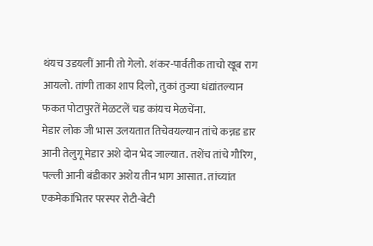थंयच उडयलीं आनी तो गेलो. शंकर-पार्वतीक ताचो खूब राग आयलो. तांणी ताका शाप दिलो, तुकां तुज्या धंद्यांतल्यान फकत पोटापुरतें मेळटलें चड कांयच मेळचेंना.
मेडार लोक जी भास उलयतात तिचेवयल्यान तांचे कन्नड डार आनी तेलुगू मेडार अशे दोन भेद जाल्यात. तशेंच तांचे गौरिग, पल्ली आनी बंडीकार अशेय तीन भाग आसात. तांच्यांत एकमेकांभितर परस्पर रोटी-बेटी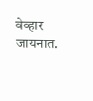वेव्हार जायनात.